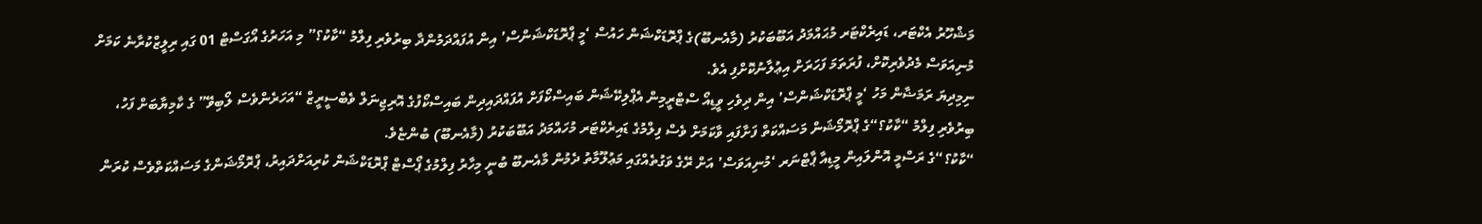މަޝްހޫރު އެކްޓަރ، ޑައިރެކްޓަރ މުޙައްމަދު އަބޫބަކުރު (މާއެނބޫ)ގެ ޕްރޮޑަކްޝަން ހައުސް ‘މީ ޕްރޮޑަކްޝަންސް’ އިން އުފައްދަމުންދާ ބިރުވެރި ފިލްމު “ކާކު؟” މި އަހަރުގެ އޯގަސްޓް 01 ގައި ރިލީޒްކުރާނެ ކަމަށް މުނިއަވަސް މެދުވެރިކޮށް، ފުރަތަމަ ފަހަރަށް އިޢުލާނުކޮށްފި އެވެ.
ނިމިދިޔަ ރަމަޟާން މަހު ‘މީ ޕްރޮޑަކްޝަންސް’ އިން ދިވެހި ވީޑިއޯ ސްޓްރީމިން އެޕްލިކޭޝަން ބައިސްކޯފަށް އުފައްދައިދިން ބައިސްކޯފުގެ އޮރިޖިނަލް ވެބްސީރީޒް “އަހަރެންވެސް ލޯބިވޭ” ގެ ކާމިޔާބަށް ފަހު، ބިރުވެރި ފިލްމު “ކާކު؟“ގެ ޕްރޮމޯޝަން މަސައްކަތް ފަށާފައި ވާކަމަށް ވެސް ފިލްމުގެ ޑައިރެކްޓަރ މުހައްމަދު އަބޫބަކުރު (މާއެނބޫ) ބުންޏެވެ.
“ކާކު؟“ގެ ރަސްމީ އޮންލައިން މީޑިއާ ޕާޓްނަރ ‘މުނިއަވަސް’ އަށް ރޭގެ ވަގުތެއްގައި މަޢުލޫމާތު ދެމުން މާއެނބޫ ބުނީ މިހާރު ފިލްމުގެ ޕޯސްޓް ޕްރޮޑަކްޝަން ކުރިއަށްދައިރު، ޕްރޮމޯޝަންގެ މަސައްކަތްވެސް ކުރަން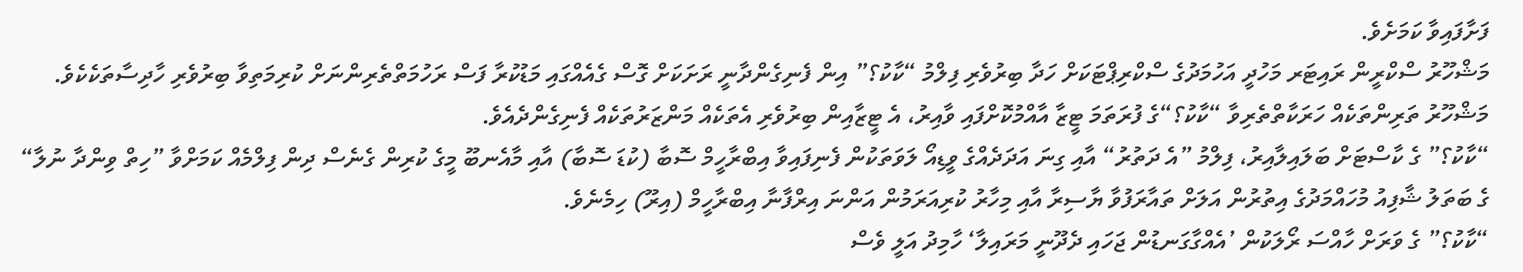ފަށާފައިވާ ކަމަށެވެ.
މަޝްހޫރު ސްކްރީން ރައިޓަރ މަހުދީ އަހުމަދުގެ ސްކްރިޕްޓަކަށް ހަދާ ބިރުވެރި ފިލްމު “ކާކު؟” އިން ފެނިގެންދާނީ ރަށަކަށް ގޮސް ގެއެއްގައި މަޑުކުރާ ފަސް ރަހުމަތްތެރިންނަށް ކުރިމަތިވާ ބިރުވެރި ހާދިސާތަކެކެވެ.
މަޝްހޫރު ތަރިންތަކެއް ހަރަކާތްތެރިވާ “ކާކު؟“ގެ ފުރަތަމަ ޓީޒާ އާއްމުކޮށްފައި ވާއިރު، އެ ޓީޒާއިން ބިރުވެރި އެތަކެއް މަންޒަރުތަކެއް ފެނިގެންދެއެވެ.
“ކާކު؟” ގެ ކާސްޓަށް ބަލައިލާއިރު، ފިލްމު ”އެ ދަތުރު“ އާއި ގިނަ އަދަދެއްގެ ވީޑިއޯ ލަވަތަކުން ފެނިފައިވާ އިބްރާހީމް ސޮބާ (ކުޑަ ސޮބާ) އާއި މާއެނބޫ މީގެ ކުރިން ގެނެސް ދިން ފިލްމެއް ކަމަށްވާ ”ހިތް ވިންދާ ނުލާ“ ގެ ބަތަލު ޝާފިއު މުހައްމަދުގެ އިތުރުން އަލަށް ތައާރަފުވާ ޔާސިރާ އާއި މިހާރު ކުރިއަރަމުން އަންނަ އިރްފާނާ އިބްރާހީމް (އިރޫ) ހިމެނެވެ.
“ކާކު؟” ގެ ވަރަށް ހާއްސަ ރޯލަކުން ’އެއްގާގަނޑުން ޖަހައި ދެދޫނީ މަރައިލާ‘ ހާމިދު އަލީ ވެސް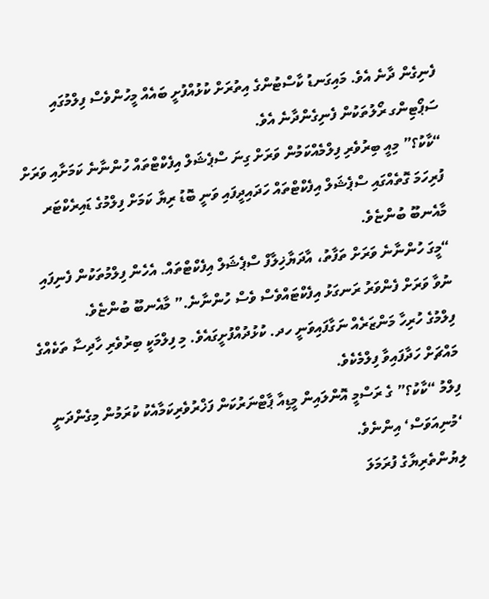ފެނިގެން ދާނެ އެވެ. މައިގަނޑު ކާސްޓުންގެ އިތުރަށް ކުޅުއްފުށީ ބައެއް މީހުންވެސް ފިލްމުގައި ސަޕޯޓިންގ ރޯލުތަކުން ފެނިގެންދާނެ އެވެ.
“ކާކު؟” މިއީ ބިރުވެރި ފިލްމެއްކަމުން ވަރަށް ގިނަ ސްޕެޝަލް އިފެކްޓްތައް ހުންނާނެ ކަމަށާއި ވަރަށް ފުރިހަމަ ގޮތެއްގައި ސްޕެޝަލް އިފެކްޓްތައް ހަދައިދީފައި ވަނީ ބޮޑު ރިޔާ ކަމަށް ފިލްމުގެ ޑައިރެކްޓަރ މާއެނބޫ ބުންޏެވެ.
“މީގަ ހުންނާނެ ވަރަށް ތަފާތު، އާދަޔާޚިލާފް ސްޕެޝަލް އިފެކްޓްތައް. އެހެން ފިލްމުތަކުން ފެނިފައި ނުވާ ވަރަށް ފެންވަރު ރަނގަޅު އިފެކްޓައްވެސް ވެސް ހުންނާނެ.” މާއެނބޫ ބުންޏެވެ.
ފިލްމުގެ ހުރިހާ މަންޒަރެއް ނަގާފައިވަނީ ހދ. ކުޅުދުއްފުށީގައެވެ. މި ފިލްމަކީ ބިރުވެރި ހާދިސާ ތަކެއްގެ މައްޗަށް ހަދާފައިވާ ފިލްމެކެވެ.
ފިލްމު “ކާކު؟” ގެ ރަސްމީ އޮންލައިން މީޑިއާ ޕާޓްނަރުކަން ފަޚްރުވެރިކަމާއެކު ކުރަމުން މިގެންދަނީ ‘މުނިއަވަސް‘ އިންނެވެ.
ލިޔުންތެރިޔާގެ ފުރަމަލަ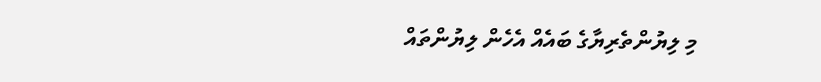މި ލިޔުންތެރިޔާގެ ބައެއް އެހެން ލިޔުންތައް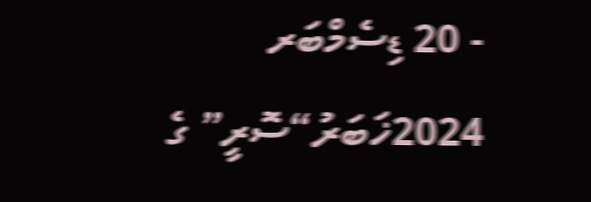- 20 ޑިސެމްބަރ 2024ޚަބަރު“ސޮރީ” ގެ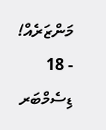މަންޒަރެއް!
- 18 ޑިސެމްބަރ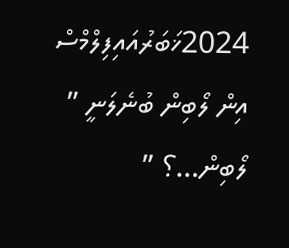2024ޚަބަރުއައިފިލްމްސް އިން ލޯބިން ބުނެލަނީ ” ލޯބިން…؟ ”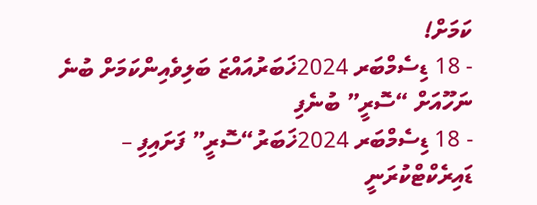ކަމަށް!
- 18 ޑިސެމްބަރ 2024ޚަބަރުއައްޒަ ބަލިވެއިންކަމަށް ބުނެ ނަހޫއަށް “ސޮރީ” ބުނެފި
- 18 ޑިސެމްބަރ 2024ޚަބަރު“ސޮރީ” ފަށައިފި – ޑައިރެކްޓްކުރަނީ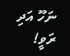ނަހޫ އަދި ރަވީ!